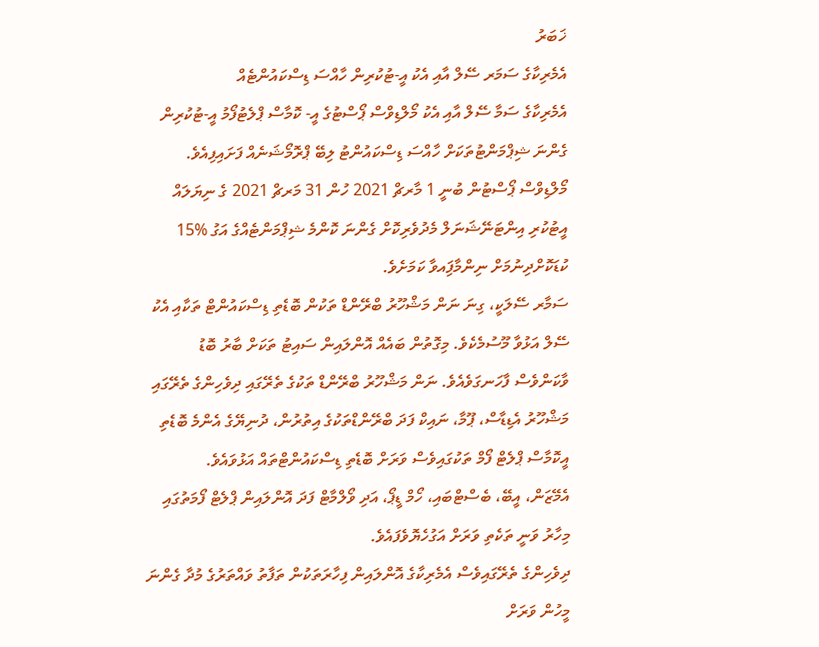ޚަބަރު
އެމެރިކާގެ ސަމަރ ސޭލް އާއި އެކު އީ-ޓުކުރިން ހާއްސަ ޑިސްކައުންޓެއް
އެމެރިކާގެ ސަމާ ސޭލް އާއި އެކު މޯލްޑިވްސް ޕޯސްޓުގެ އީ- ކޮމާސް ޕްލެޓުފޯމު އީ-ޓުކުރިން ގެންނަ ޝިޕްމަންޓުތަކަށް ހާއްސަ ޑިސްކައުންޓު ލިބޭ ޕްރޮމޯޝަނެއް ފަށައިފިއެވެ.
މޯލްޑިވްސް ޕޯސްޓުން ބުނީ 1 މާރޗް 2021 ހުން 31 މަރޗް 2021 ގެ ނިޔަލައް އީޓުކުރި އިންޓަނޭޝަނަލް މެދުވެރިކޮށް ގެންނަ ކޮންމެ ޝިޕްމަންޓެއްގެ އަގު %15 ކުޑަކޮށްދިނުމަށް ނިންމާފަިއވާ ކަމަށެވެ.
ސަމާރ ސޭލަކީ، ގިނަ ނަން މަޝްހޫރު ބްރޭންޑް ތަކުން ބޮޑެތި ޑިސްކައުންޓް ތަކާއި އެކު ސޭލް އަޅުވާ މޫސުމެކެވެ. މިގޮތުން ބައެއް އޮންލައިން ސައިޓު ތަކަށް ބާރު ބޮޑު ވާކަންވެސް ފާހަނގަވެއެވެ. ނަން މަޝްހޫރު ބްރޭންޑް ތަކުގެ ތެރޭގައި ދިވެހިންގެ ތެރޭގައި މަޝްހޫރު އެޑިޑާސް، ޕޫމާ، ނައިކް ފަދަ ބްރޭންޑްތަކުގެ އިތުރުން، ދުނިޔޭގެ އެންމެ ބޮޑެތި އީކޮމާސް ޕްލެޓް ފޯމް ތަކުގައިވެސް ވަރަށް ބޮޑެތި ޑިސްކައުންޓްތައް އަޅުވައެވެ.
އެމޭޒަން، އީބޭ، ބެސްޓްބައި، ހޯމް ޑީޕޯ، އަދި ވޯލްމާޓް ފަދަ އޮންލައިން ޕްލެޓް ފޯމަތުގައި މިހާރު ވަނީ ތަކެތި ވަރަށް އަގުހެޔޮވެފައެވެ.
ދިވެހިންގެ ތެރޭގައިވެސް އެމެރިކާގެ އޮންލައިން ފިހާރަތަކުން ތަފާތު ވައްތަރުގެ މުދާ ގެންނަ މީހުން ވަރަށް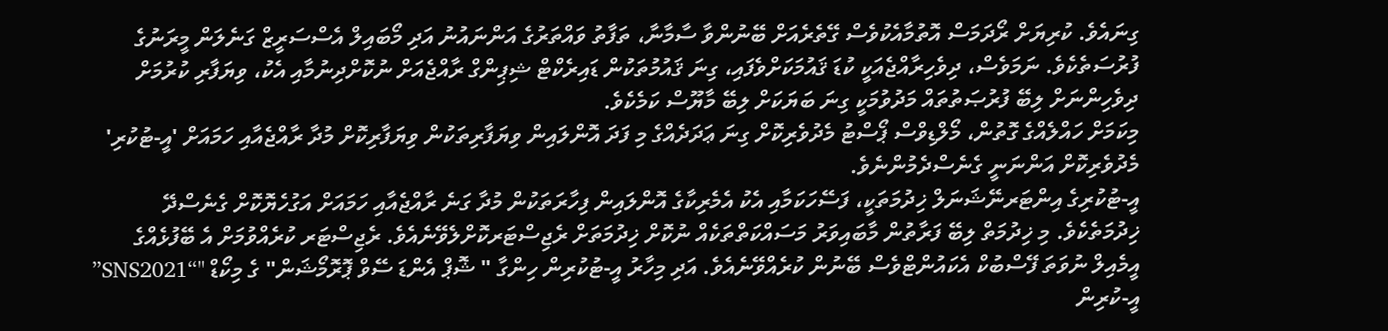ގިނައެވެ. ކުރިޔަށް ރޯދަމަސް އޮތުމާއެކުވެސް ގޭތެރެއަށް ބޭނުންވާ ސާމާނާ، ތަފާތު ވައްތަރުގެ އަންނައުނު އަދި މޯބައިލް އެސްސަރީޒް ގަނެލަން މީރަނުގެ ފުރުސަތެކެވެ. ނަމަވެސް، ދިވެހިރާއްޖެއަކީ ކުޑަ ޤައުމަކަށްވެފައި، ގިނަ ޤައުމުތަކުން ޑައިރެކްޓް ޝިޕިންގް ރާއްޖެއަށް ނުކޮށްދިނުމާއި އެކު، ވިޔަފާރި ކުރުމަށް ދިވެހިންނަށް ލިބޭ ފުރުޞަތުތައް މަދުވުމަކީ ގިނަ ބަޔަކަށް ލިބޭ މާޔޫސް ކަމެކެވެ.
މިކަމަށް ހައްލެއްގެ ގޮތުން، މޯލްޑިވްސް ޕޯސްޓު މެދުވެރިކޮށް ގިނަ ޢަދަދެއްގެ މި ފަދަ އޮންލައިން ވިޔަފާރިތަކުން ވިޔަފާރިކޮށް މުދާ ރާއްޖެއާއި ހަމައަށް 'އީ-ޓުކުރި' މެދުވެރިކޮށް އަންނަނީ ގެނެސްދެމުންނެވެ.
އީ-ޓުކުރިގެ އިންޓަރނޭޝަނަލް ޚިދުމަތަކީ، ފަސޭހަކަމާއި އެކު އެމެރިކާގެ އޮންލައިން ފިހާރަތަކުން މުދާ ގަނެ ރާއްޖެއާއި ހަމައަށް އަގުހެޔޮކޮށް ގެނެސްދޭ ޚިދުމަތެކެވެ. މި ޚިދުމަތް ލިބޭ ފަރާތުން މާބައިވަރު މަސައްކަތްތަކެއް ނުކޮށް ޚިދުމަތަށް ރެޖިސްޓަރކޮށްލެވޭނެއެވެ. ރެޖިސްޓަރ ކުރެއްވުމަށް އެ ބޭފުޅެއްގެ އީމެއިލް ނުވަތަ ފޭސްބުކް އެކައުންޓްވެސް ބޭނުން ކުރެއްވޭނެއެވެ. އަދި މިހާރު އީ-ޓުކުރިން ހިންގާ " ޝޮޕް އެންޑަ ސޭވް ޕޮރޮމޯޝަން" ގެ މިކޯޑް "“SNS2021” އީ-ކުރިން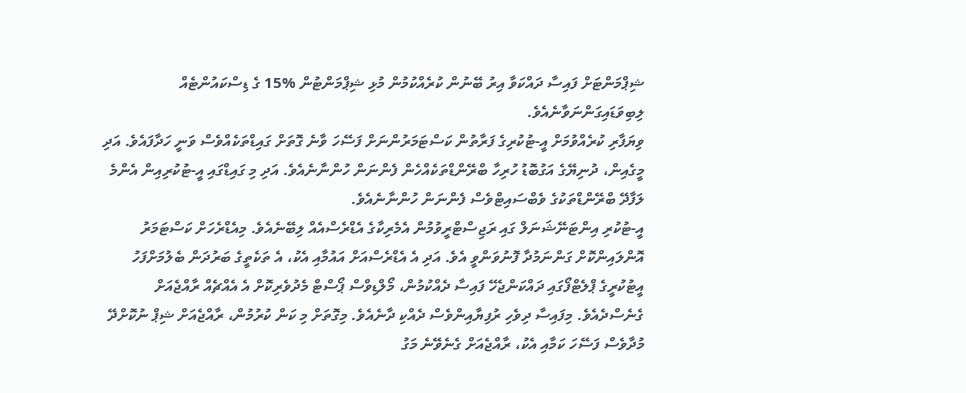ޝިޕްމަންޓަށް ފައިސާ ދައްކަވާ އިރު ބޭނުން ކުރެއްކުމުން މުޅި ޝިޕްމަންޓުން %15 ގެ ޑިސްކައުންޓެއް ލިބިވަޑައިގަންނަވާނެއެވެ.
ވިޔަފާރި ކުރެއްވުމަށް އީ-ޓުކުރިގެ ފަރާތުން ކަސްޓަމަރުންނަށް ފަސޭހަ ވާނެ ގޮތަށް ގައިޑްތަކެއްވެސް ވަނީ ހަދާފައެވެ. އަދި މީގެއިން، ދުނިޔޭގެ އަގުބޮޑު ހުރިހާ ބްރޭންޑްތަކެއްހެން ފެންނަން ހުންނާނެއެވެ. އަދި މި ގައިޑްގައި އީ-ޓުކުރިއިން އެންމެ ލަފާދޭ ބްރޭންޑްތަކުގެ ވެބްސައިޓްވެސް ފެންނަން ހުންނާނެއެވެ.
އީ-ޓުކުރި އިންޓަނޭޝަނަލް ގައި ރަޖިސްޓްރީވުމުން އެމެރިކާގެ އެޑްރެސްއެއް ލިބޭނެއެވެ. މިއެޑްރެހަށް ކަސްޓަމަރު އޮންލައިންކޮށް ގަންނަމުދާ ފޮނުވަންވީ އެވެ. އަދި އެ އެޑްރެސްއަށް އައުމާއި އެކު، އެ ތަކެތީގެ ބަރުދަން ބެލުމަށްފަހު އީޓުކުރީގެ ޕްލެޓްފޯގައި ދައްކަންޖެހޭ ފައިސާ ދެއްކުމުން، މޯލްޑިވްސް ޕޯސްޓް މެދުވެރިކޮށް އެ އެއްޗެއް ރާއްޖެއަށް ގެނެސްދެއެވެ. މިފައިސާ ދިވެހި ރުފިޔާއިންވެސް ދެއްކި ދާނެއެވެ. މިގޮތަށް މި ކަން ކުރުމުން، ރާއްޖެއަށް ޝިޕް ނުކޮށްދޭ މުދާވެސް ފަސޭހަ ކަމާއި އެކު، ރާއްޖެއަށް ގެނެވޭނެ މަގު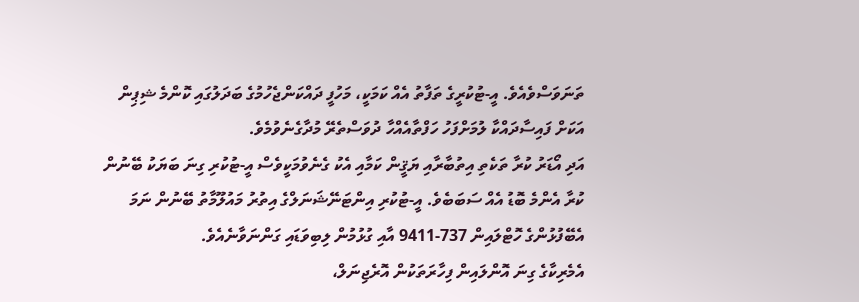ތަނަވަސްވެއެވެ. އީ-ޓުކުރީގެ ތަފާތު އެއް ކަމަކީ، މަހުފީ ދައްކަންޖެހުމުގެ ބަދަލުގައި ކޮންމެ ޝިޕިން އަކަށް ފައިސާދައްކާ ލުމަށްފަހު ހަފްތާއެއްހާ ދުވަސްތެރޭ މުދާގެނެވުމެވެ.
އަދި އޯޑަރު ކުރާ ތަކެތި އިތުބާރާއި ޔަޤީން ކަމާއި އެކު ގެނެވުމަކީވެސް އީ-ޓުކުރި ގިނަ ބަޔަކު ބޭނުން ކުރާ އެންމެ ބޮޑު އެއް ސަބަބެވެ. އީ-ޓުކުރި އިންޓަނޭޝަނަލްގެ އިތުރު މައުލޫމާތު ބޭނުން ނަމަ އެބޭފުޅުންގެ ހޮޓްލައިން 737-9411 އާއި ގުޅުމުން ލިބިވަޑައި ގަންނަވާނެއެވެ.
އެމެރިކާގެ ގިނަ އޮންލައިން ފިހާރަތަކުން އޮރެޖިނަލް،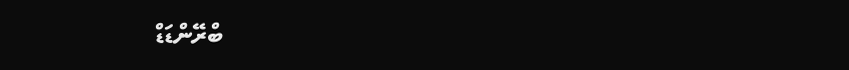ބްރޭންޑަޑް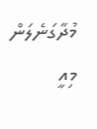މުދާގަނެލަން މިއީ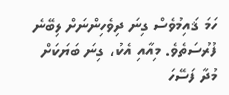ހަމަ ޤައިމުވެސް ގިނަ ދިވެހިންނަށް ލިބޭނެ ފުރުސަތެވެ. މިއާއި އެކު، ގިނަ ބަޔަކަށް މުދާ ފަސޭހަ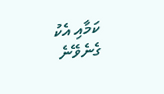ކަމާއި އެކު ގެނެވޭނެ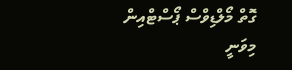ގޮތް މޯލްޑިވްސް ޕޯސްޓްއިން މިވަނީ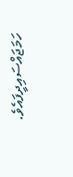ހަމަޖައްސައިދީފައެވެ.